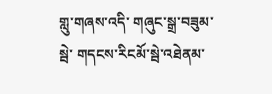གླུ་གཞས་འདི་ གཞུང་སྒྲ་བཟུམ་སྦེ་ གདངས་རིངམོ་སྦེ་འཐེནམ་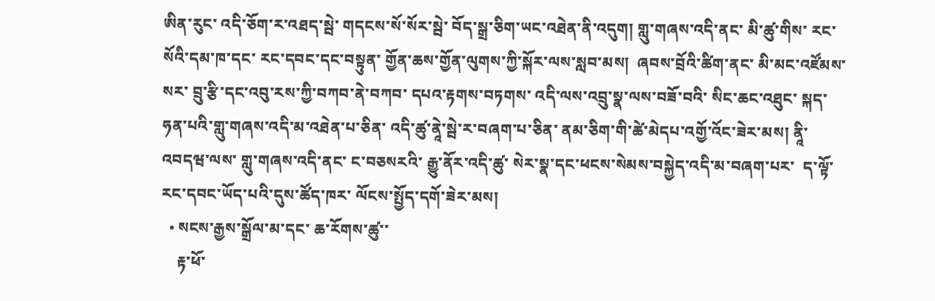ཨིན་རུང་ འདི་ཅོག་ར་འཐད་སྦེ་ གདངས་སོ་སོར་སྦེ་ བོད་སྒྲ་ཅིག་ཡང་འཐེན་ནི་འདུག། གླུ་གཞས་འདི་ནང་ མི་ཚུ་གིས་ རང་སོའི་དམ་ཁ་དང་ རང་དབང་དང་བསྟུན་ གྱོན་ཆས་གྱོན་ལུགས་ཀྱི་སྐོར་ལས་སླབ་མས།  ཞབས་བྲོའི་ཚིག་ནང་ མི་མང་འཛོམས་སར་ བྲུ་རྩི་དང་འབུ་རས་ཀྱི་བཀབ་ནེ་བཀབ་ དཔའ་རྟགས་བཏགས་ འདི་ལས་འབྲུ་སྣ་ལས་བཟོ་བའི་ སིང་ཆང་འཐུང་ སྐད་ཧན་པའི་གླུ་གཞས་འདི་མ་འཐེན་པ་ཅིན་ འདི་ཚུ་ནཱེ་སྦེ་ར་བཞག་པ་ཅིན་ ནམ་ཅིག་གི་ཚེ་མེདཔ་འགྱོ་འོང་ཟེར་མས། ནཱི་འབདཝ་ལས་ གླུ་གཞས་འདི་ནང་ ང་བཅསརའི་ རྒྱུ་ནོར་འདི་ཚུ་ སེར་སྣ་དང་ཕངས་སེམས་བསྐྱེད་འདི་མ་བཞག་པར་  ད་ལྟོ་རང་དབང་ཡོད་པའི་དུས་ཚོད་ཁར་ ལོངས་སྤྱོད་དགོ་ཟེར་མས།
  • སངས་རྒྱས་སྒྲོལ་མ་དང་ ཆ་རོགས་ཚུ་་
    རྟ་ཕོ་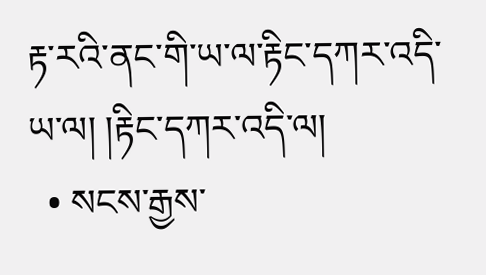རྟ་རའི་ནང་གི་ཡ་ལ་རྟིང་དཀར་འདི་ཡ་ལ། །རྟིང་དཀར་འདི་ལ།
  • སངས་རྒྱས་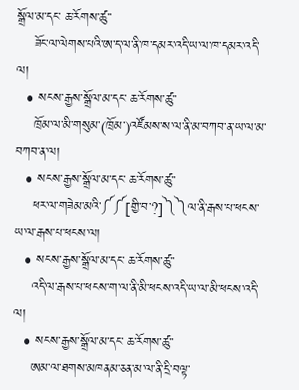སྒྲོལ་མ་དང་ ཆ་རོགས་ཚུ་་
    ཟོང་ལ་ལེགས་པའི་ཨ་ད་ལ་ནི་ཁ་དམར་འདི་ཡ་ལ་ཁ་དམར་འདི་ལ།
  • སངས་རྒྱས་སྒྲོལ་མ་དང་ ཆ་རོགས་ཚུ་་
    ཁྲོམ་ལ་མི་གསུམ་(ཁྲོམ་)འཛོམས་ས་ལ་ནི་མ་བཀབ་ན་ཡ་ལ་མ་བཀབ་ན་ལ།
  • སངས་རྒྱས་སྒྲོལ་མ་དང་ ཆ་རོགས་ཚུ་་
    ཕར་ལ་གཟེམ་མའི་༼༼[གྱི་བ་?]༽༽ལ་ནི་རྒས་པ་ཕངས་ཡ་ལ་རྒས་པ་ཕངས་ལ།
  • སངས་རྒྱས་སྒྲོལ་མ་དང་ ཆ་རོགས་ཚུ་་
    འདི་ལ་རྒས་པ་ཕངས་ག་ལ་ནི་མི་ཕངས་འདི་ཡ་ལ་མི་ཕངས་འདི་ལ།
  • སངས་རྒྱས་སྒྲོལ་མ་དང་ ཆ་རོགས་ཚུ་་
    ཨམ་ལ་ཐགས་མཁནམ་ཅན་མ་ལ་ནི་དྲི་བལྟ་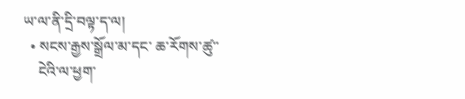ཡ་ལ་ནི་དྲི་བལྟ་ད་ལ།
  • སངས་རྒྱས་སྒྲོལ་མ་དང་ ཆ་རོགས་ཚུ་་
    ངེའི་ལ་ཕྱག་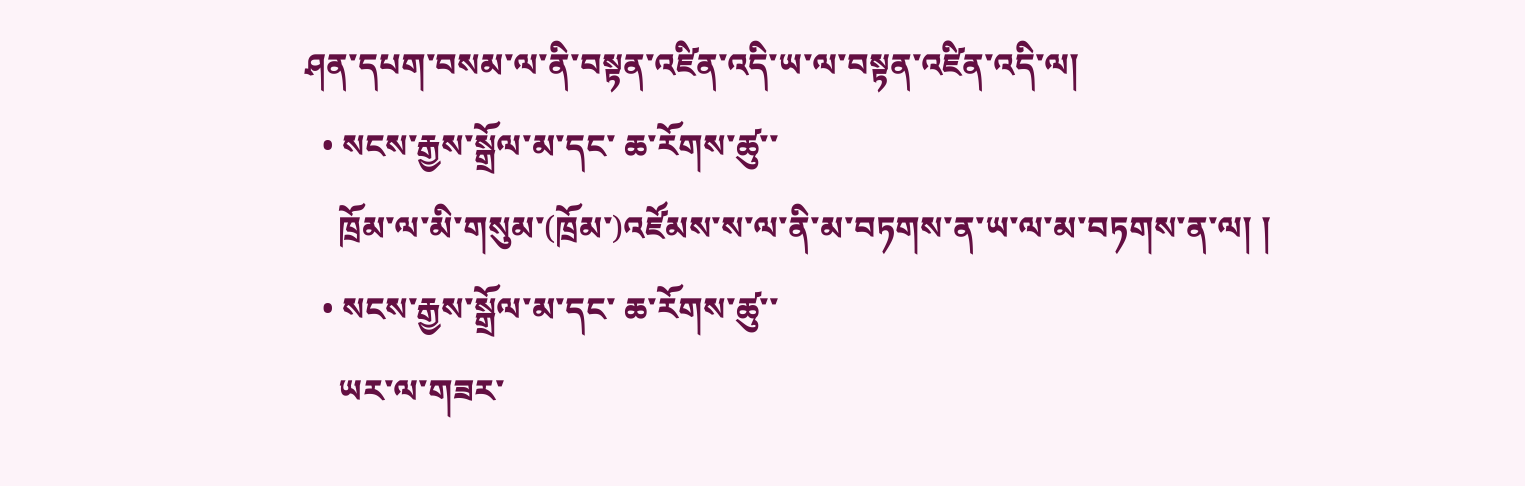ཤན་དཔག་བསམ་ལ་ནི་བསྟན་འཛིན་འདི་ཡ་ལ་བསྟན་འཛིན་འདི་ལ།
  • སངས་རྒྱས་སྒྲོལ་མ་དང་ ཆ་རོགས་ཚུ་་
    ཁྲོམ་ལ་མི་གསུམ་(ཁྲོམ་)འཛོམས་ས་ལ་ནི་མ་བཏགས་ན་ཡ་ལ་མ་བཏགས་ན་ལ། །
  • སངས་རྒྱས་སྒྲོལ་མ་དང་ ཆ་རོགས་ཚུ་་
    ཡར་ལ་གཟར་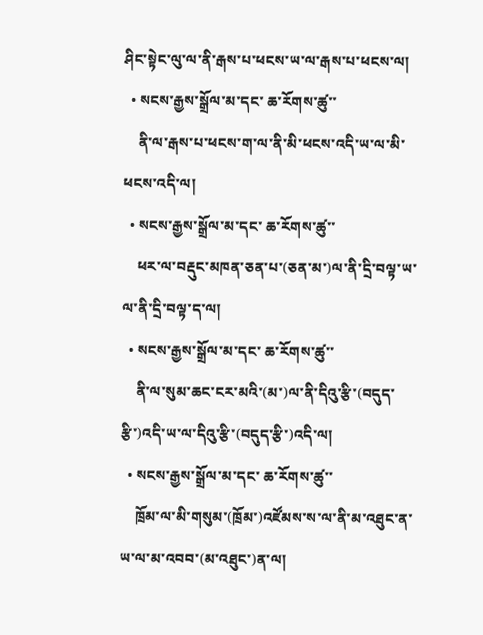ཤིང་སྟེང་ལུ་ལ་ནི་རྒས་པ་ཕངས་ཡ་ལ་རྒས་པ་ཕངས་ལ།
  • སངས་རྒྱས་སྒྲོལ་མ་དང་ ཆ་རོགས་ཚུ་་
    ནི་ལ་རྒས་པ་ཕངས་ག་ལ་ནི་མི་ཕངས་འདི་ཡ་ལ་མི་ཕངས་འདི་ལ།
  • སངས་རྒྱས་སྒྲོལ་མ་དང་ ཆ་རོགས་ཚུ་་
    ཕར་ལ་བརྡུང་མཁན་ཅན་པ་(ཅན་མ་)ལ་ནི་དྲི་བལྟ་ཡ་ལ་ནི་དྲི་བལྟ་ད་ལ།
  • སངས་རྒྱས་སྒྲོལ་མ་དང་ ཆ་རོགས་ཚུ་་
    ནི་ལ་སུམ་ཆང་ངར་མའི་(མ་)ལ་ནི་དིའུ་རྩི་(བདུད་རྩི་)འདི་ཡ་ལ་དིའུ་རྩི་(བདུད་རྩི་)འདི་ལ།
  • སངས་རྒྱས་སྒྲོལ་མ་དང་ ཆ་རོགས་ཚུ་་
    ཁྲོམ་ལ་མི་གསུམ་(ཁྲོམ་)འཛོམས་ས་ལ་ནི་མ་འཐུང་ན་ཡ་ལ་མ་འབབ་(མ་འཐུང་)ན་ལ།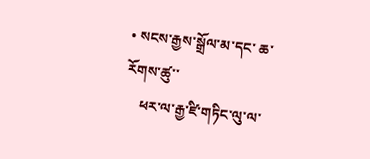• སངས་རྒྱས་སྒྲོལ་མ་དང་ ཆ་རོགས་ཚུ་་
    ཕར་ལ་རྒྱ་ཛི་གཏིང་ལུ་ལ་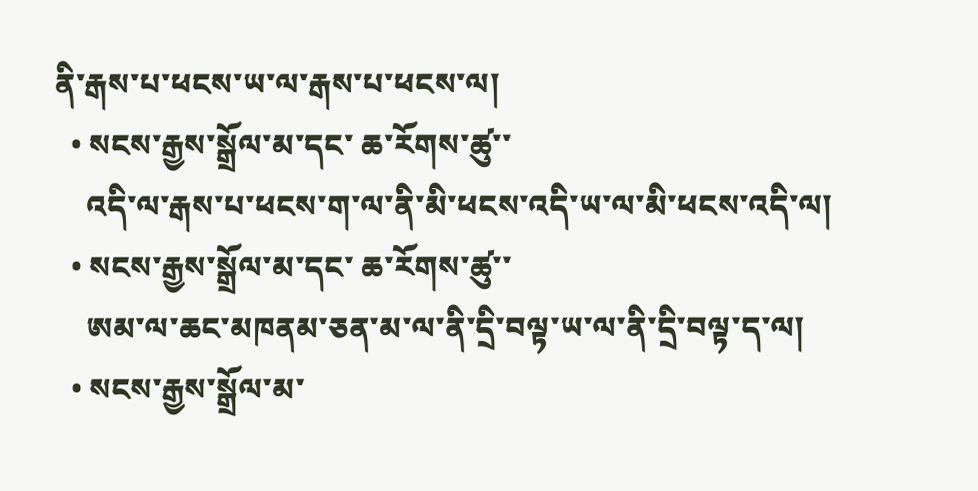ནི་རྒས་པ་ཕངས་ཡ་ལ་རྒས་པ་ཕངས་ལ།
  • སངས་རྒྱས་སྒྲོལ་མ་དང་ ཆ་རོགས་ཚུ་་
    འདི་ལ་རྒས་པ་ཕངས་ག་ལ་ནི་མི་ཕངས་འདི་ཡ་ལ་མི་ཕངས་འདི་ལ།
  • སངས་རྒྱས་སྒྲོལ་མ་དང་ ཆ་རོགས་ཚུ་་
    ཨམ་ལ་ཆང་མཁནམ་ཅན་མ་ལ་ནི་དྲི་བལྟ་ཡ་ལ་ནི་དྲི་བལྟ་ད་ལ།
  • སངས་རྒྱས་སྒྲོལ་མ་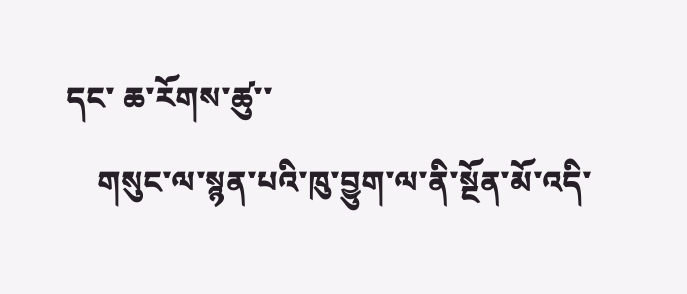དང་ ཆ་རོགས་ཚུ་་
    གསུང་ལ་སྙན་པའི་ཁུ་བྱུག་ལ་ནི་སྔོན་མོ་འདི་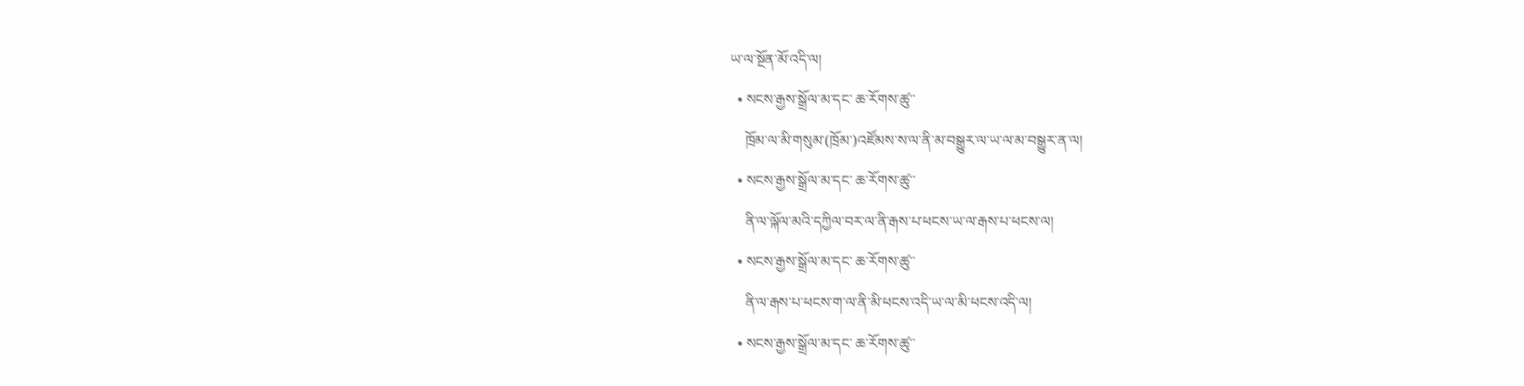ཡ་ལ་སྔོན་མོ་འདི་ལ།
  • སངས་རྒྱས་སྒྲོལ་མ་དང་ ཆ་རོགས་ཚུ་་
    ཁྲོམ་ལ་མི་གསུམ་(ཁྲོམ་)འཛོམས་ས་ལ་ནི་མ་བསྒྱུར་ལ་ཡ་ལ་མ་བསྒྱུར་ན་ལ།
  • སངས་རྒྱས་སྒྲོལ་མ་དང་ ཆ་རོགས་ཚུ་་
    ནི་ལ་ལྐོལ་མའི་དཀྱིལ་བར་ལ་ནི་རྒས་པ་ཕངས་ཡ་ལ་རྒས་པ་ཕངས་ལ།
  • སངས་རྒྱས་སྒྲོལ་མ་དང་ ཆ་རོགས་ཚུ་་
    ནི་ལ་རྒས་པ་ཕངས་ག་ལ་ནི་མི་ཕངས་འདི་ཡ་ལ་མི་ཕངས་འདི་ལ།
  • སངས་རྒྱས་སྒྲོལ་མ་དང་ ཆ་རོགས་ཚུ་་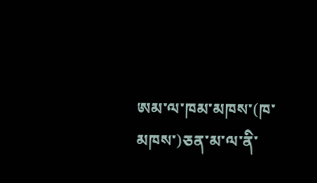ཨམ་ལ་ཁམ་མཁས་(ཁ་མཁས་)ཅན་མ་ལ་ནི་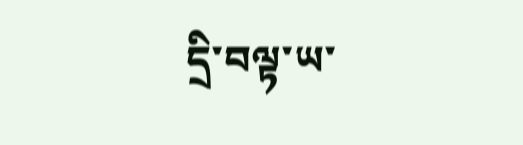དྲི་བལྟ་ཡ་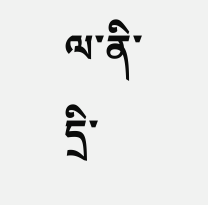ལ་ནི་དྲི་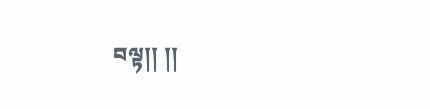བལྟ།། །།